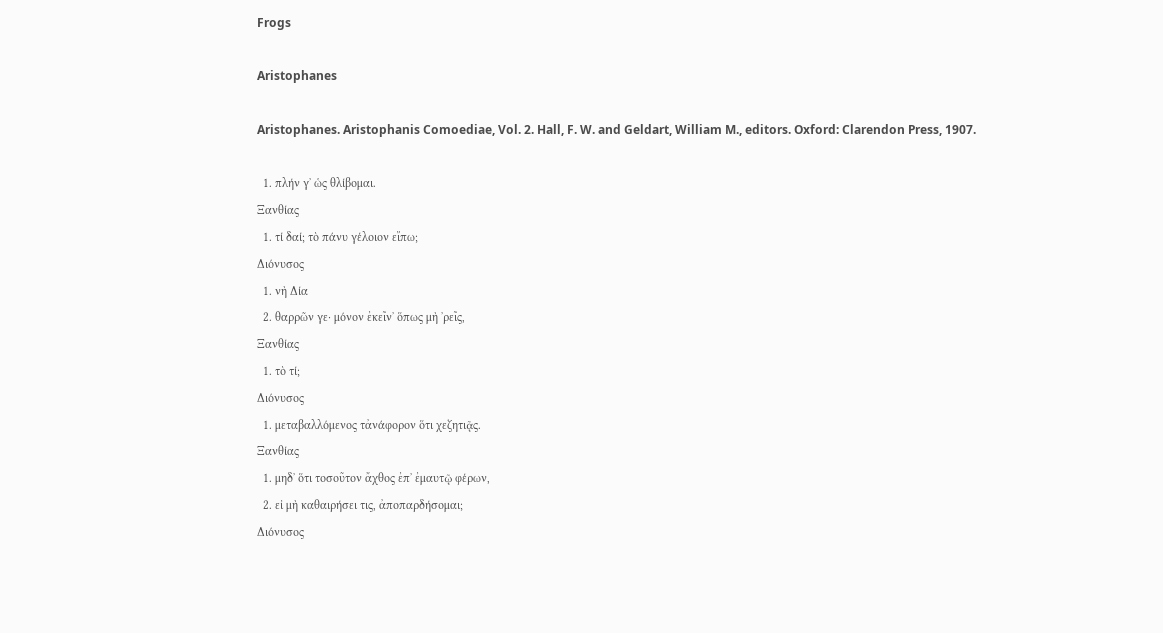Frogs

Aristophanes

Aristophanes. Aristophanis Comoediae, Vol. 2. Hall, F. W. and Geldart, William M., editors. Oxford: Clarendon Press, 1907.

  1. πλήν γʼ ὡς θλίβομαι.
Ξανθίας
  1. τί δαί; τὸ πάνυ γέλοιον εἴπω;
Διόνυσος
  1. νὴ Δία
  2. θαρρῶν γε· μόνον ἐκεῖνʼ ὅπως μὴ ʼρεῖς,
Ξανθίας
  1. τὸ τί;
Διόνυσος
  1. μεταβαλλόμενος τἀνάφορον ὅτι χεζητιᾷς.
Ξανθίας
  1. μηδʼ ὅτι τοσοῦτον ἄχθος ἐπʼ ἐμαυτῷ φέρων,
  2. εἰ μὴ καθαιρήσει τις, ἀποπαρδήσομαι;
Διόνυσος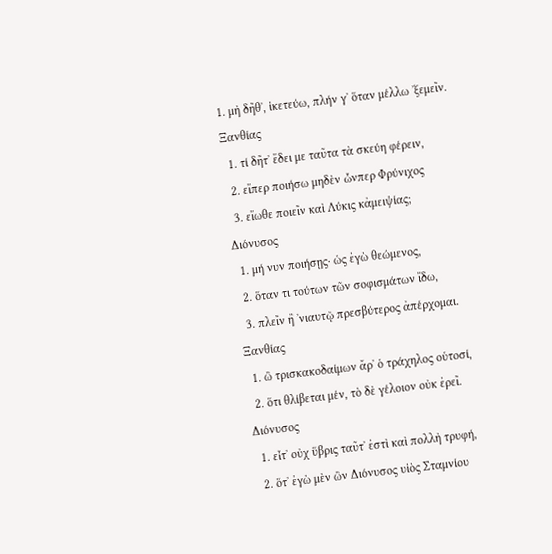1. μὴ δῆθʼ, ἱκετεύω, πλήν γʼ ὅταν μέλλω ʼξεμεῖν.
Ξανθίας
  1. τί δῆτʼ ἔδει με ταῦτα τὰ σκεύη φέρειν,
  2. εἴπερ ποιήσω μηδὲν ὧνπερ Φρύνιχος
  3. εἴωθε ποιεῖν καὶ Λύκις κἀμειψίας;
Διόνυσος
  1. μή νυν ποιήσῃς· ὡς ἐγὼ θεώμενος,
  2. ὅταν τι τούτων τῶν σοφισμάτων ἴδω,
  3. πλεῖν ἢ ʼνιαυτῷ πρεσβύτερος ἀπέρχομαι.
Ξανθίας
  1. ὢ τρισκακοδαίμων ἄρʼ ὁ τράχηλος οὑτοσί,
  2. ὅτι θλίβεται μέν, τὸ δὲ γέλοιον οὐκ ἐρεῖ.
Διόνυσος
  1. εἶτʼ οὐχ ὕβρις ταῦτʼ ἐστὶ καὶ πολλὴ τρυφή,
  2. ὅτʼ ἐγὼ μὲν ὢν Διόνυσος υἱὸς Σταμνίου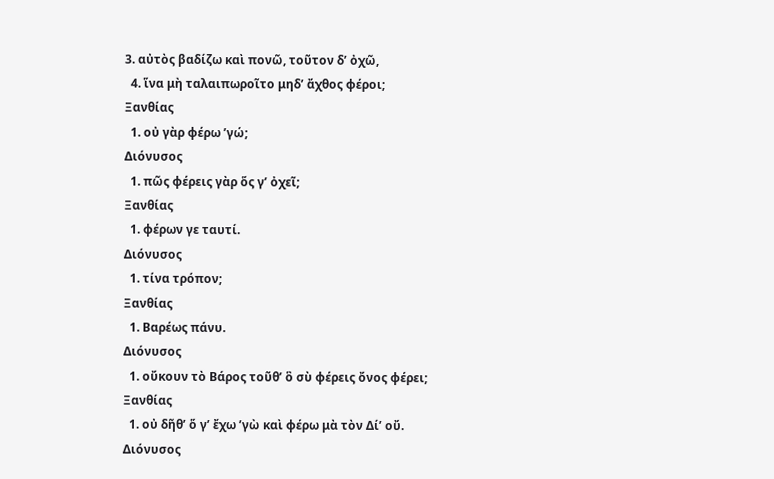3. αὐτὸς βαδίζω καὶ πονῶ, τοῦτον δʼ ὀχῶ,
  4. ἵνα μὴ ταλαιπωροῖτο μηδʼ ἄχθος φέροι;
Ξανθίας
  1. οὐ γὰρ φέρω ʼγώ;
Διόνυσος
  1. πῶς φέρεις γὰρ ὅς γʼ ὀχεῖ;
Ξανθίας
  1. φέρων γε ταυτί.
Διόνυσος
  1. τίνα τρόπον;
Ξανθίας
  1. Βαρέως πάνυ.
Διόνυσος
  1. οὔκουν τὸ Βάρος τοῦθʼ ὃ σὺ φέρεις ὄνος φέρει;
Ξανθίας
  1. οὐ δῆθʼ ὅ γʼ ἔχω ʼγὼ καὶ φέρω μὰ τὸν Δίʼ οὔ.
Διόνυσος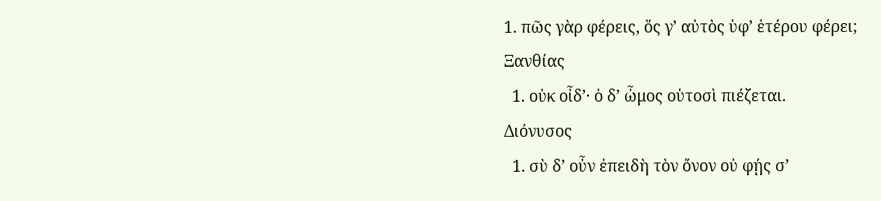1. πῶς γὰρ φέρεις, ὅς γʼ αὐτὸς ὑφʼ ἑτέρου φέρει;
Ξανθίας
  1. οὐκ οἶδʼ· ὁ δʼ ὦμος οὑτοσὶ πιέζεται.
Διόνυσος
  1. σὺ δʼ οὖν ἐπειδὴ τὸν ὄνον οὐ φῄς σʼ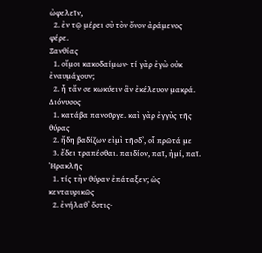ὠφελεῖν,
  2. ἐν τῷ μέρει σὺ τὸν ὄνον ἀράμενος φέρε.
Ξανθίας
  1. οἴμοι κακοδαίμων· τί γὰρ ἐγὼ οὐκ ἐναυμάχουν;
  2. ἦ τἄν σε κωκύειν ἂν ἐκέλευον μακρά.
Διόνυσος
  1. κατάβα πανοῦργε. καὶ γὰρ ἐγγὺς τῆς θύρας
  2. ἤδη βαδίζων εἰμὶ τῆσδʼ, οἷ πρῶτά με
  3. ἔδει τραπέσθαι. παιδίον, παῖ, ἠμί, παῖ.
Ἡρακλῆς
  1. τίς τὴν θύραν ἐπάταξεν; ὡς κενταυρικῶς
  2. ἐνήλαθʼ ὅστις·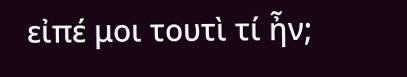εἰπέ μοι τουτὶ τί ἦν;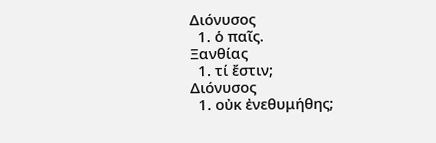Διόνυσος
  1. ὁ παῖς.
Ξανθίας
  1. τί ἔστιν;
Διόνυσος
  1. οὐκ ἐνεθυμήθης;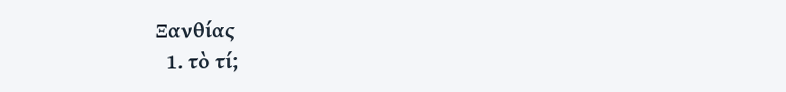Ξανθίας
  1. τὸ τί;